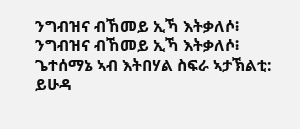ንግብዝና ብኸመይ ኢኻ እትቃለሶ፧
ንግብዝና ብኸመይ ኢኻ እትቃለሶ፧
ጌተሰማኔ ኣብ እትበሃል ስፍራ ኣታኽልቲ: ይሁዳ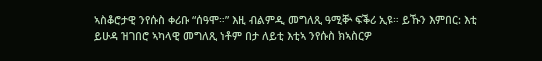ኣስቆሮታዊ ንየሱስ ቀሪቡ “ሰዓሞ።” እዚ ብልምዲ መግለጺ ዓሚቝ ፍቕሪ ኢዩ። ይኹን እምበር: እቲ ይሁዳ ዝገበሮ ኣካላዊ መግለጺ ነቶም በታ ለይቲ እቲኣ ንየሱስ ክኣስርዎ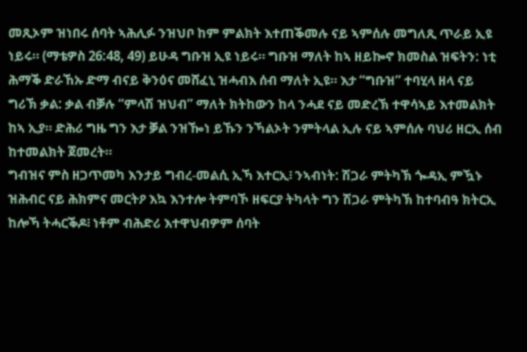መጺኦም ዝነበሩ ሰባት ኣሕሊፉ ንዝህቦ ከም ምልክት እተጠቕመሉ ናይ ኣምሰሉ መግለጺ ጥራይ ኢዩ ነይሩ። (ማቴዎስ 26:48, 49) ይሁዳ ግቡዝ ኢዩ ነይሩ። ግቡዝ ማለት ከኣ ዘይኰኖ ክመስል ዝፍትን: ነቲ ሕማቕ ድራኸኡ ድማ ብናይ ቅንዕና መሸፈኒ ዝሓብእ ሰብ ማለት ኢዩ። እታ “ግቡዝ” ተባሂላ ዘላ ናይ ግሪኽ ቃል: ቃል ብቓሉ “ምላሽ ዝህብ” ማለት ክትከውን ከላ ንሓደ ናይ መድረኽ ተዋሳኣይ እተመልክት ከኣ ኢያ። ድሕሪ ግዜ ግን እታ ቓል ንዝዀነ ይኹን ንኻልኦት ንምትላል ኢሉ ናይ ኣምሰሉ ባህሪ ዘርኢ ሰብ ከተመልክት ጀመረት።
ግብዝና ምስ ዘጋጥመካ እንታይ ግብረ-መልሲ ኢኻ እተርኢ፧ ንኣብነት: ሽጋራ ምትካኽ ጐዳኢ ምዃኑ ዝሕብር ናይ ሕክምና መርትዖ እኳ እንተሎ ትምባኾ ዘፍርያ ትካላት ግን ሽጋራ ምትካኽ ከተባብዓ ክትርኢ ከሎኻ ትሓርቕዶ፧ ነቶም ብሕድሪ እተዋህብዎም ሰባት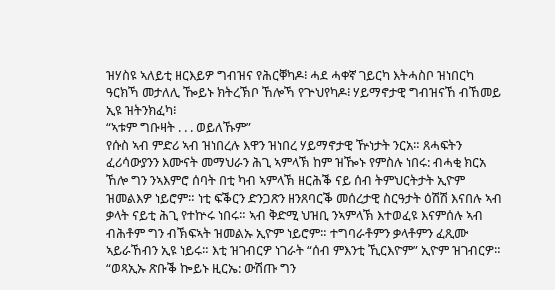ዝሃስዩ ኣለይቲ ዘርእይዎ ግብዝና የሕርቐካዶ፧ ሓደ ሓቀኛ ገይርካ እትሓስቦ ዝነበርካ ዓርክኻ መታለሊ ዀይኑ ክትረኽቦ ኸሎኻ የጕህየካዶ፧ ሃይማኖታዊ ግብዝናኸ ብኸመይ ኢዩ ዝትንክፈካ፧
“ኣቱም ግቡዛት . . . ወይለኹም”
የሱስ ኣብ ምድሪ ኣብ ዝነበረሉ እዋን ዝነበረ ሃይማኖታዊ ዅነታት ንርአ። ጸሓፍትን ፈሪሳውያንን እሙናት መማህራን ሕጊ ኣምላኽ ከም ዝዀኑ የምስሉ ነበሩ: ብሓቂ ክርአ ኸሎ ግን ንኣእምሮ ሰባት በቲ ካብ ኣምላኽ ዘርሕቕ ናይ ሰብ ትምህርትታት ኢዮም ዝመልእዎ ነይሮም። ነቲ ፍቕርን ድንጋጽን ዘንጸባርቕ መሰረታዊ ስርዓታት ዕሽሽ እናበሉ ኣብ ቃላት ናይቲ ሕጊ የተኵሩ ነበሩ። ኣብ ቅድሚ ህዝቢ ንኣምላኽ እተወፈዩ እናምሰሉ ኣብ ብሕቶም ግን ብኽፍኣት ዝመልኡ ኢዮም ነይሮም። ተግባራቶምን ቃላቶምን ፈጺሙ ኣይራኸብን ኢዩ ነይሩ። እቲ ዝገብርዎ ነገራት “ሰብ ምእንቲ ኺርእዮም” ኢዮም ዝገብርዎ። “ወጻኢኡ ጽቡቕ ኰይኑ ዚርኤ: ውሽጡ ግን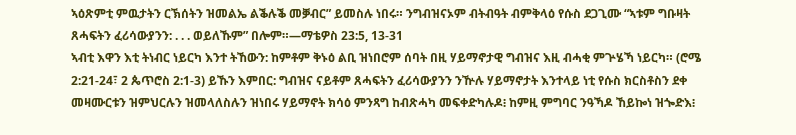ኣዕጽምቲ ምዉታትን ርኽሰትን ዝመልኤ ልቕሉቕ መቓብር” ይመስሉ ነበሩ። ንግብዝናኦም ብትብዓት ብምቅላዕ የሱስ ደጋጊሙ “ኣቱም ግቡዛት ጸሓፍትን ፈሪሳውያንን: . . . ወይለኹም” በሎም።—ማቴዎስ 23:5, 13-31
ኣብቲ እዋን እቲ ትነብር ነይርካ እንተ ትኸውን: ከምቶም ቅኑዕ ልቢ ዝነበሮም ሰባት በዚ ሃይማኖታዊ ግብዝና እዚ ብሓቂ ምጕሄኻ ነይርካ። (ሮሜ 2:21-24፣ 2 ጴጥሮስ 2:1-3) ይኹን እምበር: ግብዝና ናይቶም ጸሓፍትን ፈሪሳውያንን ንዅሉ ሃይማኖታት እንተላይ ነቲ የሱስ ክርስቶስን ደቀ መዛሙርቱን ዝምህርሉን ዝመላለስሉን ዝነበሩ ሃይማኖት ክሳዕ ምንጻግ ከብጽሓካ መፍቀድካሉዶ፧ ከምዚ ምግባር ንዓኻዶ ኸይኰነ ዝጐድእ፧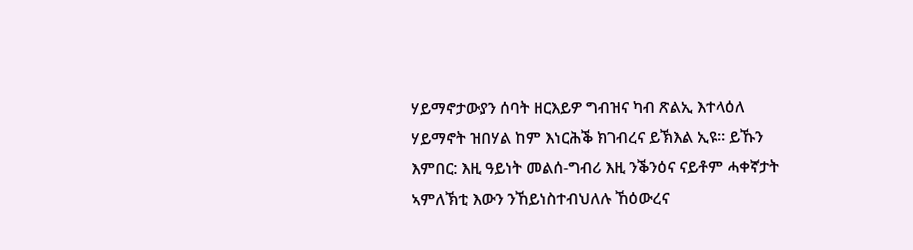ሃይማኖታውያን ሰባት ዘርእይዎ ግብዝና ካብ ጽልኢ እተላዕለ ሃይማኖት ዝበሃል ከም እነርሕቕ ክገብረና ይኽእል ኢዩ። ይኹን እምበር: እዚ ዓይነት መልሰ-ግብሪ እዚ ንቕንዕና ናይቶም ሓቀኛታት ኣምለኽቲ እውን ንኸይነስተብህለሉ ኸዕውረና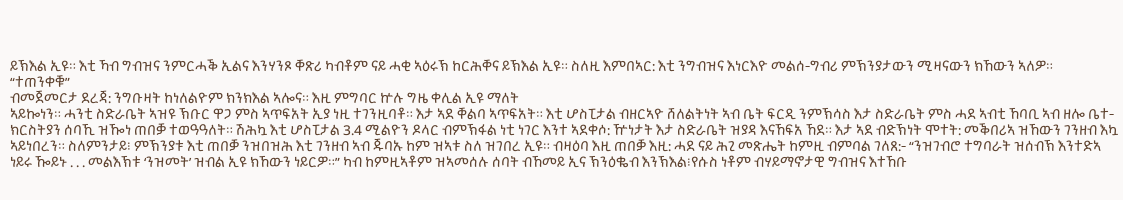ይኽእል ኢዩ። እቲ ኻብ ግብዝና ንምርሓቕ ኢልና እንሃንጾ ቐጽሪ ካብቶም ናይ ሓቂ ኣዕሩኽ ከርሕቐና ይኽእል ኢዩ። ስለዚ እምበኣር: እቲ ንግብዝና እነርእዮ መልሰ-ግብሪ ምኽንያታውን ሚዛናውን ክኸውን ኣለዎ።
“ተጠንቀቑ”
ብመጀመርታ ደረጃ: ንግቡዛት ከነለልዮም ክንክእል ኣሎና። እዚ ምግባር ኵሉ ግዜ ቀሊል ኢዩ ማለት
ኣይኰነን። ሓንቲ ስድራቤት ኣዝዩ ኽቡር ዋጋ ምስ ኣጥፍአት ኢያ ነዚ ተገንዚባቶ። እታ ኣደ ቐልባ ኣጥፍአት። እቲ ሆስፒታል ብዘርኣዮ ሸለልትነት ኣብ ቤት ፍርዲ ንምኽሳስ እታ ስድራቤት ምስ ሓደ ኣብቲ ኸባቢ ኣብ ዘሎ ቤተ-ክርስትያን ሰባኺ ዝዀነ ጠበቓ ተወዓዓለት። ሽሕኳ እቲ ሆስፒታል 3.4 ሚልዮን ዶላር ብምኽፋል ነቲ ነገር እንተ ኣደቀሶ: ዅነታት እታ ስድራቤት ዝያዳ እናኸፍአ ኸደ። እታ ኣደ ብድኽነት ሞተት: መቕበሪኣ ዝኸውን ገንዘብ እኳ ኣይነበረን። ስለምንታይ፧ ምኽንያቱ እቲ ጠበቓ ንዝበዝሕ እቲ ገንዘብ ኣብ ጁባኡ ከም ዝኣቱ ስለ ዝገበረ ኢዩ። ብዛዕባ እዚ ጠበቓ እዚ: ሓደ ናይ ሕጊ መጽሔት ከምዚ ብምባል ገለጸ:- “ንዝገብሮ ተግባራት ዝሰብኽ እንተድኣ ነይሩ ዀይኑ . . . መልእኽቱ ‘ንዝመት’ ዝብል ኢዩ ክኸውን ነይርዎ።” ካብ ከምዚኣቶም ዝኣመሰሉ ሰባት ብኸመይ ኢና ኽንዕቈብ እንኽእል፧የሱስ ነቶም ብሃይማኖታዊ ግብዝና እተኸቡ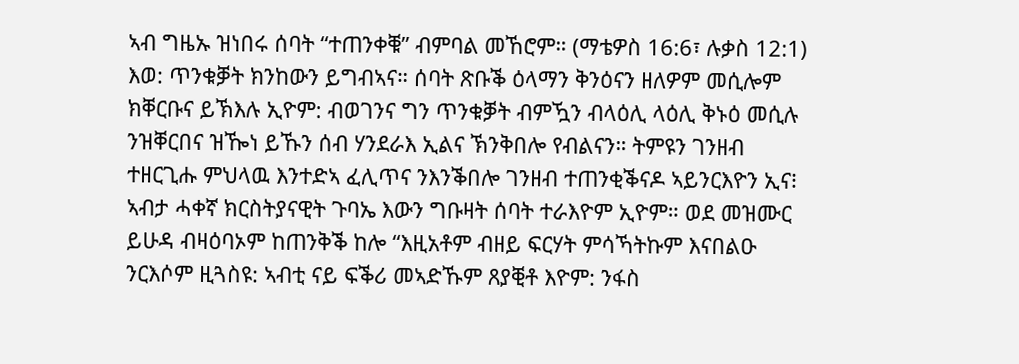ኣብ ግዜኡ ዝነበሩ ሰባት “ተጠንቀቑ” ብምባል መኸሮም። (ማቴዎስ 16:6፣ ሉቃስ 12:1) እወ: ጥንቁቓት ክንከውን ይግብኣና። ሰባት ጽቡቕ ዕላማን ቅንዕናን ዘለዎም መሲሎም ክቐርቡና ይኽእሉ ኢዮም: ብወገንና ግን ጥንቁቓት ብምዃን ብላዕሊ ላዕሊ ቅኑዕ መሲሉ ንዝቐርበና ዝዀነ ይኹን ሰብ ሃንደራእ ኢልና ኽንቅበሎ የብልናን። ትምዩን ገንዘብ ተዘርጊሑ ምህላዉ እንተድኣ ፈሊጥና ንእንቕበሎ ገንዘብ ተጠንቂቕናዶ ኣይንርእዮን ኢና፧
ኣብታ ሓቀኛ ክርስትያናዊት ጉባኤ እውን ግቡዛት ሰባት ተራእዮም ኢዮም። ወደ መዝሙር ይሁዳ ብዛዕባኦም ከጠንቅቕ ከሎ “እዚአቶም ብዘይ ፍርሃት ምሳኻትኩም እናበልዑ ንርእሶም ዚጓስዩ: ኣብቲ ናይ ፍቕሪ መኣድኹም ጸያቒቶ እዮም: ንፋስ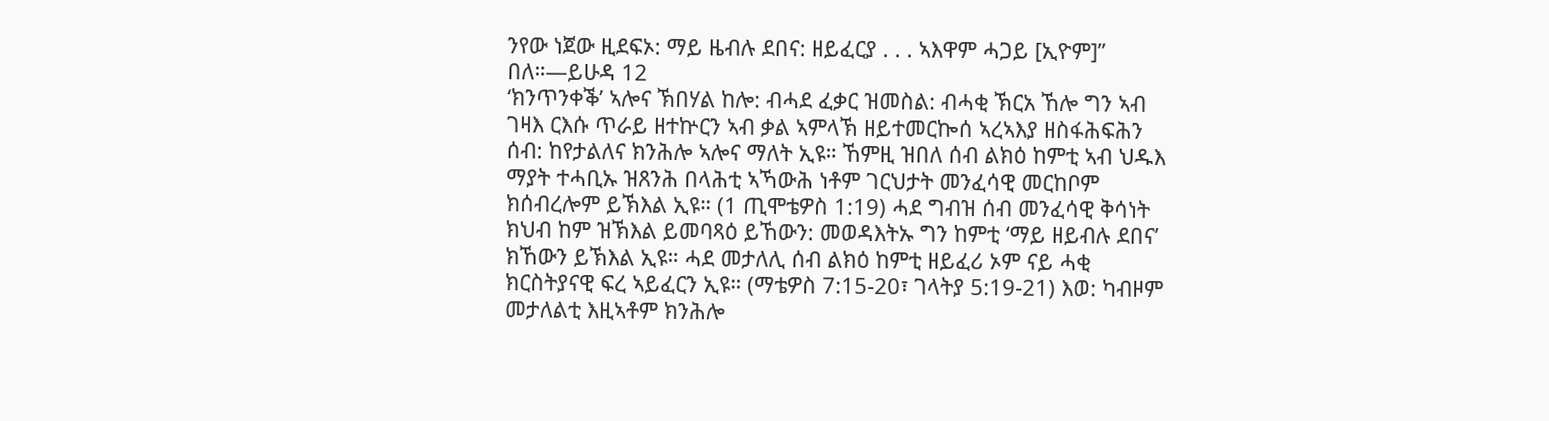ንየው ነጀው ዚደፍኦ: ማይ ዜብሉ ደበና: ዘይፈርያ . . . ኣእዋም ሓጋይ [ኢዮም]” በለ።—ይሁዳ 12
‘ክንጥንቀቕ’ ኣሎና ኽበሃል ከሎ: ብሓደ ፈቃር ዝመስል: ብሓቂ ኽርአ ኸሎ ግን ኣብ ገዛእ ርእሱ ጥራይ ዘተኵርን ኣብ ቃል ኣምላኽ ዘይተመርኰሰ ኣረኣእያ ዘስፋሕፍሕን ሰብ: ከየታልለና ክንሕሎ ኣሎና ማለት ኢዩ። ኸምዚ ዝበለ ሰብ ልክዕ ከምቲ ኣብ ህዱእ ማያት ተሓቢኡ ዝጸንሕ በላሕቲ ኣኻውሕ ነቶም ገርህታት መንፈሳዊ መርከቦም ክሰብረሎም ይኽእል ኢዩ። (1 ጢሞቴዎስ 1:19) ሓደ ግብዝ ሰብ መንፈሳዊ ቅሳነት ክህብ ከም ዝኽእል ይመባጻዕ ይኸውን: መወዳእትኡ ግን ከምቲ ‘ማይ ዘይብሉ ደበና’ ክኸውን ይኽእል ኢዩ። ሓደ መታለሊ ሰብ ልክዕ ከምቲ ዘይፈሪ ኦም ናይ ሓቂ ክርስትያናዊ ፍረ ኣይፈርን ኢዩ። (ማቴዎስ 7:15-20፣ ገላትያ 5:19-21) እወ: ካብዞም መታለልቲ እዚኣቶም ክንሕሎ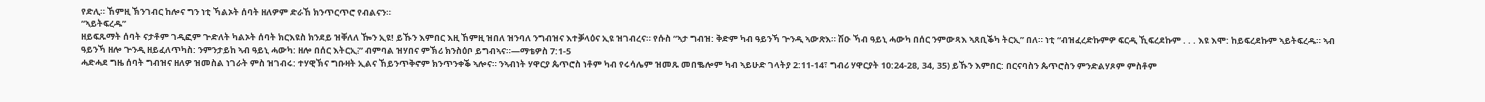የድሊ። ኸምዚ ኽንገብር ከሎና ግን ነቲ ኻልኦት ሰባት ዘለዎም ድራኸ ክንጥርጥሮ የብልናን።
“ኣይትፍረዱ”
ዘይፍጹማት ሰባት ናታቶም ገዲፎም ጕድለት ካልኦት ሰባት ክርእዩስ ክንደይ ዝቐለለ ዀን ኢዩ! ይኹን እምበር እዚ ኸምዚ ዝበለ ዝንባለ ንግብዝና እተቓላዕና ኢዩ ዝገብረና። የሱስ “ኣታ ግብዝ: ቅድም ካብ ዓይንኻ ጕንዲ ኣውጽእ። ሽዑ ኻብ ዓይኒ ሓውካ በሰር ንምውጻእ ኣጸቢቕካ ትርኢ” በለ። ነቲ “ብዝፈረድኩምዎ ፍርዲ ኺፍረደኩም . . . እዩ እሞ: ከይፍረደኩም ኣይትፍረዱ። ኣብ ዓይንኻ ዘሎ ጕንዲ ዘይፈለጥካስ: ንምንታይከ ኣብ ዓይኒ ሓውካ: ዘሎ በሰር እትርኢ፧” ብምባል ዝሃበና ምኽሪ ክንስዕቦ ይግብኣና።—ማቴዎስ 7:1-5
ሓድሓደ ግዜ ሰባት ግብዝና ዘለዎ ዝመስል ነገራት ምስ ዝገብሩ: ተሃዊኽና ግቡዛት ኢልና ኸይንጥቅኖም ክንጥንቀቕ ኣሎና። ንኣብነት ሃዋርያ ጴጥሮስ ነቶም ካብ የሩሳሌም ዝመጹ መበቈሎም ካብ ኣይሁድ ገላትያ 2:11-14፣ ግብሪ ሃዋርያት 10:24-28, 34, 35) ይኹን እምበር: በርናባስን ጴጥሮስን ምንድልሃጾም ምስቶም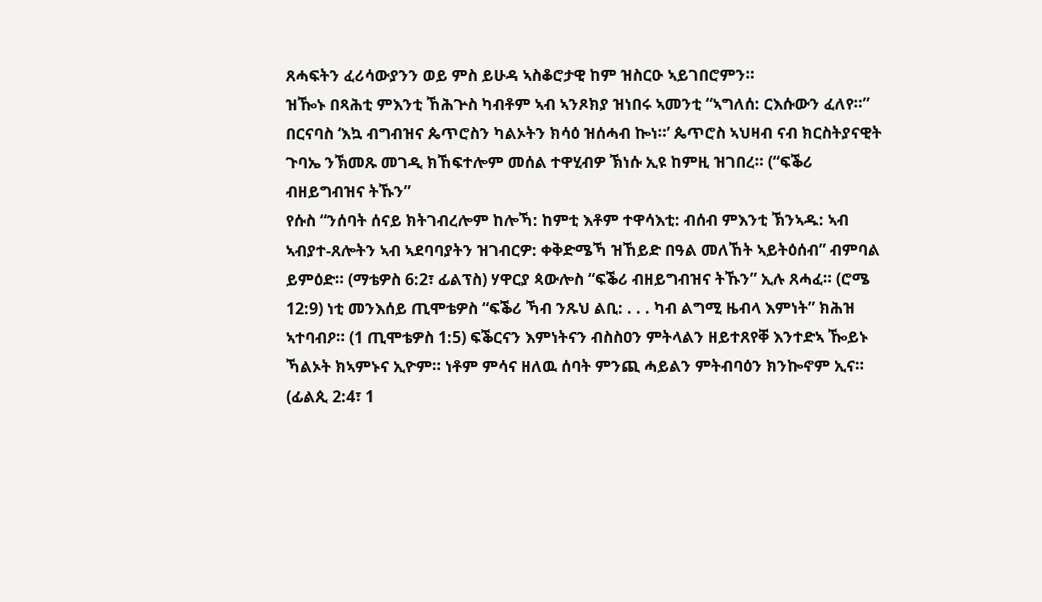ጸሓፍትን ፈሪሳውያንን ወይ ምስ ይሁዳ ኣስቆሮታዊ ከም ዝስርዑ ኣይገበሮምን።
ዝዀኑ በጻሕቲ ምእንቲ ኸሕጕስ ካብቶም ኣብ ኣንጾክያ ዝነበሩ ኣመንቲ “ኣግለሰ: ርእሱውን ፈለየ።” በርናባስ ‘እኳ ብግብዝና ጴጥሮስን ካልኦትን ክሳዕ ዝሰሓብ ኰነ።’ ጴጥሮስ ኣህዛብ ናብ ክርስትያናዊት ጉባኤ ንኽመጹ መገዲ ክኸፍተሎም መሰል ተዋሂብዎ ኽነሱ ኢዩ ከምዚ ዝገበረ። (“ፍቕሪ ብዘይግብዝና ትኹን”
የሱስ “ንሰባት ሰናይ ክትገብረሎም ከሎኻ: ከምቲ እቶም ተዋሳእቲ: ብሰብ ምእንቲ ኽንኣዱ: ኣብ ኣብያተ-ጸሎትን ኣብ ኣደባባያትን ዝገብርዎ: ቀቅድሜኻ ዝኸይድ በዓል መለኸት ኣይትዕሰብ” ብምባል ይምዕድ። (ማቴዎስ 6:2፣ ፊልፕስ) ሃዋርያ ጳውሎስ “ፍቕሪ ብዘይግብዝና ትኹን” ኢሉ ጸሓፈ። (ሮሜ 12:9) ነቲ መንእሰይ ጢሞቴዎስ “ፍቕሪ ኻብ ንጹህ ልቢ: . . . ካብ ልግሚ ዜብላ እምነት” ክሕዝ ኣተባብዖ። (1 ጢሞቴዎስ 1:5) ፍቕርናን እምነትናን ብስስዐን ምትላልን ዘይተጸየቐ እንተድኣ ዀይኑ ኻልኦት ክኣምኑና ኢዮም። ነቶም ምሳና ዘለዉ ሰባት ምንጪ ሓይልን ምትብባዕን ክንኰኖም ኢና። (ፊልጲ 2:4፣ 1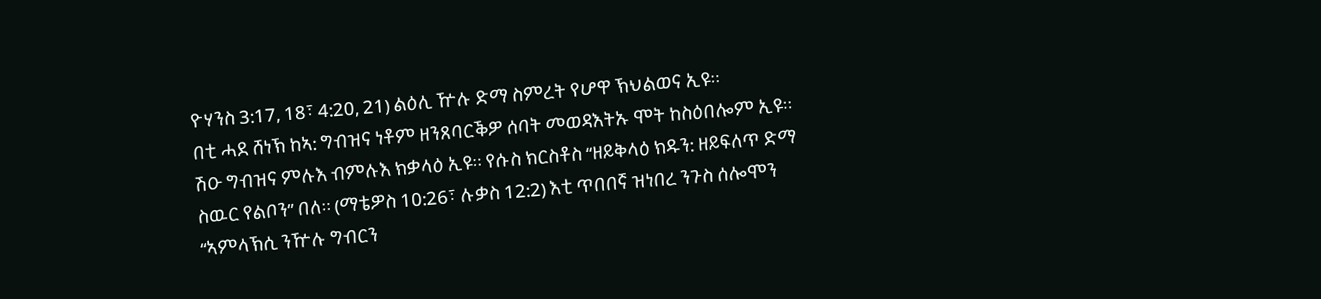ዮሃንስ 3:17, 18፣ 4:20, 21) ልዕሊ ዅሉ ድማ ስምረት የሆዋ ኽህልወና ኢዩ።
በቲ ሓደ ሸነኽ ከኣ: ግብዝና ነቶም ዘንጸባርቕዎ ሰባት መወዳእትኡ ሞት ከስዕበሎም ኢዩ። ሽዑ ግብዝና ምሉእ ብምሉእ ክቃላዕ ኢዩ። የሱስ ክርስቶስ “ዘይቅላዕ ክዱን: ዘይፍለጥ ድማ ስዉር የልቦን” በለ። (ማቴዎስ 10:26፣ ሉቃስ 12:2) እቲ ጥበበኛ ዝነበረ ንጉስ ሰሎሞን “ኣምላኽሲ ንዅሉ ግብርን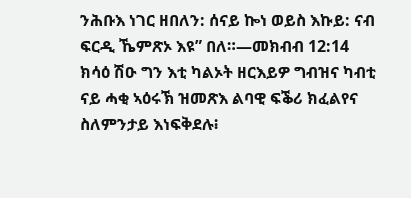ንሕቡእ ነገር ዘበለን: ሰናይ ኰነ ወይስ እኩይ: ናብ ፍርዲ ኼምጽኦ እዩ” በለ።—መክብብ 12:14
ክሳዕ ሽዑ ግን እቲ ካልኦት ዘርእይዎ ግብዝና ካብቲ ናይ ሓቂ ኣዕሩኽ ዝመጽእ ልባዊ ፍቕሪ ክፈልየና ስለምንታይ እነፍቅደሉ፧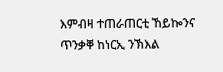እምብዛ ተጠራጠርቲ ኸይኰንና ጥንቃቐ ከነርኢ ንኽእል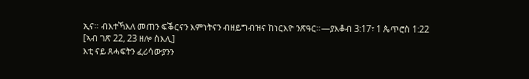ኢና። ብእተኻእለ መጠን ፍቕርናን እምነትናን ብዘይግብዝና ከነርእዮ ንጽዓር።—ያእቆብ 3:17፣ 1 ጴጥሮስ 1:22
[ኣብ ገጽ 22, 23 ዘሎ ስእሊ]
እቲ ናይ ጸሓፍትን ፈሪሳውያንን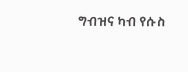ግብዝና ካብ የሱስ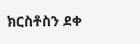ክርስቶስን ደቀ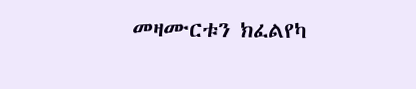መዛሙርቱን ክፈልየካ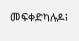መፍቀድካሉዶ፧